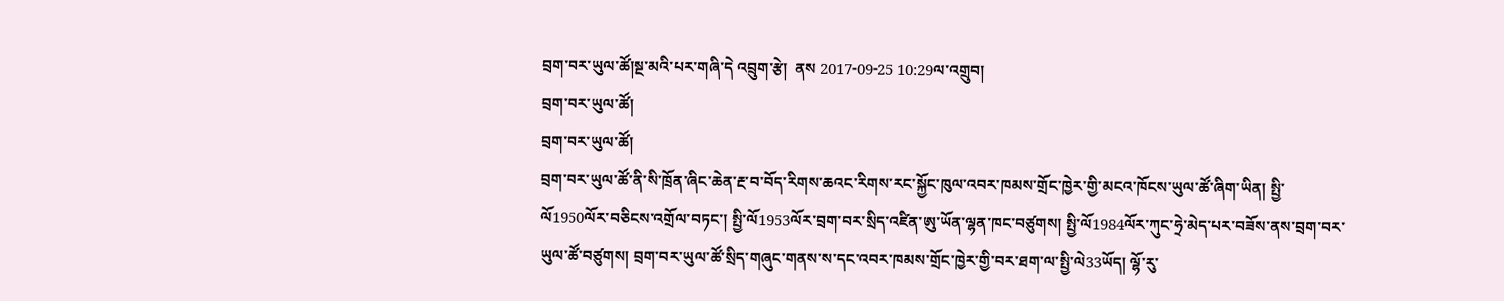བྲག་བར་ཡུལ་ཚོ།སྔ་མའི་པར་གཞི་དེ འབྲུག་རྩེ།  ནས 2017-09-25 10:29ལ་འགྲུབ།
བྲག་བར་ཡུལ་ཚོ།
བྲག་བར་ཡུལ་ཚོ།
བྲག་བར་ཡུལ་ཚོ་ནི་སི་ཁྲོན་ཞིང་ཆེན་རྔ་བ་བོད་རིགས་ཆའང་རིགས་རང་སྐྱོང་ཁུལ་འབར་ཁམས་གྲོང་ཁྱེར་གྱི་མངའ་ཁོངས་ཡུལ་ཚོ་ཞིག་ཡིན། སྤྱི་ལོ1950ལོར་བཅིངས་འགྲོལ་བཏང་། སྤྱི་ལོ1953ལོར་བྲག་བར་སྲིད་འཛིན་ཨུ་ཡོན་ལྷན་ཁང་བཙུགས། སྤྱི་ལོ1984ལོར་ཀུང་ཧྲེ་མེད་པར་བཟོས་ནས་བྲག་བར་ཡུལ་ཚོ་བཙུགས། བྲག་བར་ཡུལ་ཚོ་སྲིད་གཞུང་གནས་ས་དང་འབར་ཁམས་གྲོང་ཁྱེར་གྱི་བར་ཐག་ལ་སྤྱི་ལེ33ཡོད། ལྷོ་རུ་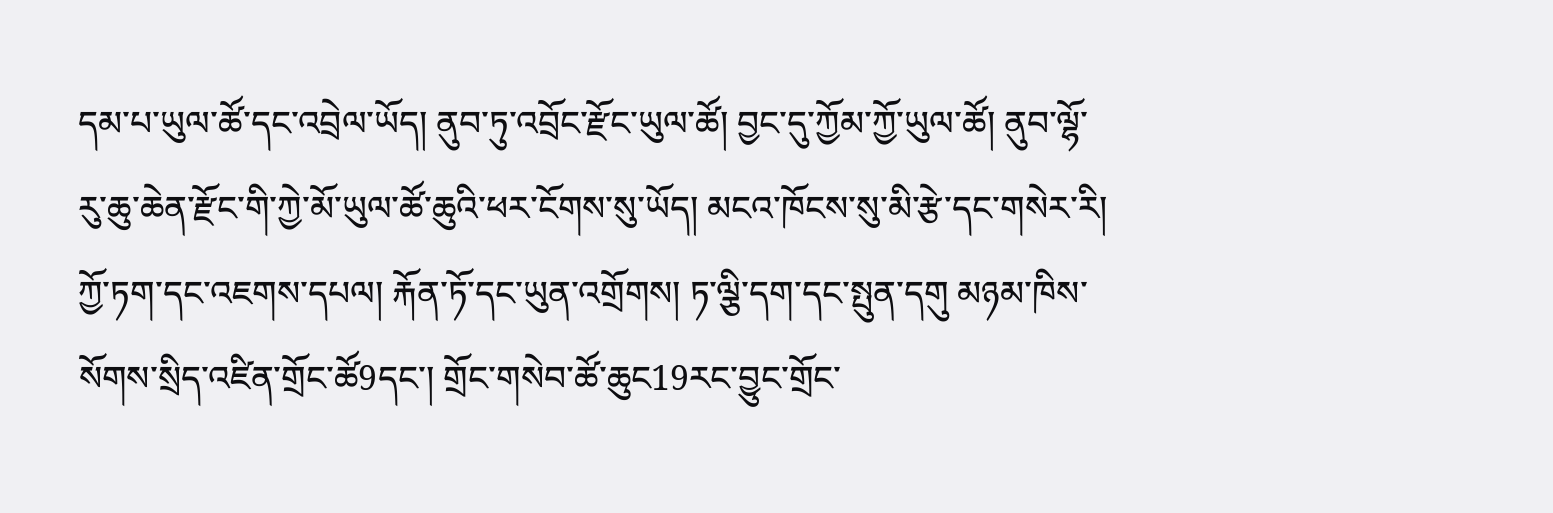དམ་པ་ཡུལ་ཚོ་དང་འབྲེལ་ཡོད། ནུབ་ཏུ་འབྲོང་རྫོང་ཡུལ་ཚོ། བྱང་དུ་ཀྱོམ་ཀྱོ་ཡུལ་ཚོ། ནུབ་ལྷོ་རུ་ཆུ་ཆེན་རྫོང་གི་ཀྱེ་མོ་ཡུལ་ཚོ་ཆུའི་ཕར་ངོགས་སུ་ཡོད། མངའ་ཁོངས་སུ་མི་རྩེ་དང་གསེར་རི། ཀྱོ་ཏག་དང་འཇགས་དཔལ། རྐོན་ཏོ་དང་ཡུན་འགྲོགས། ཏ་ལྕི་དག་དང་སྤུན་དགུ མཉམ་ཁིས་སོགས་སྲིད་འཛིན་གྲོང་ཚོ9དང་། གྲོང་གསེབ་ཚོ་ཆུང19རང་བྱུང་གྲོང་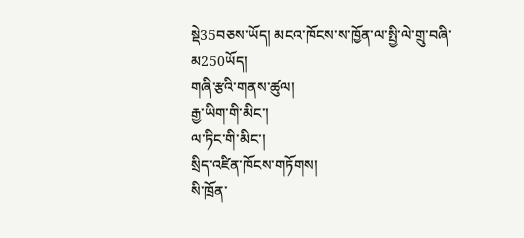སྡེ35བཅས་ཡོད། མངའ་ཁོངས་ས་ཁྱོན་ལ་སྤྱི་ལེ་གྲུ་བཞི་མ250ཡོད།
གཞི་རྩའི་གནས་ཚུལ།
རྒྱ་ཡིག་གི་མིང་།
ལ་ཏིང་གི་མིང་།
སྲིད་འཛིན་ཁོངས་གཏོགས།
སི་ཁྲོན་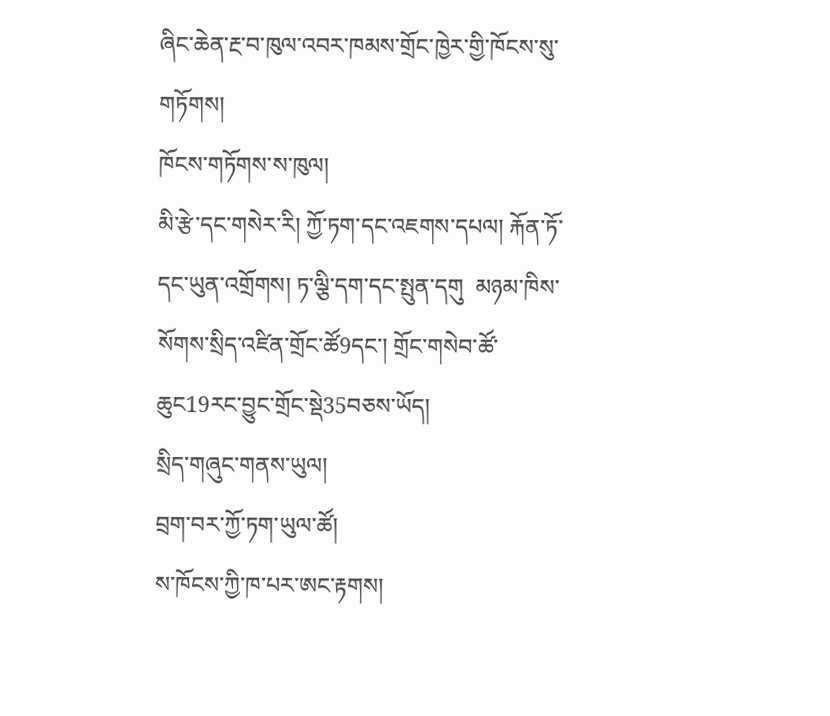ཞིང་ཆེན་རྔ་བ་ཁུལ་འབར་ཁམས་གྲོང་ཁྱེར་གྱི་ཁོངས་སུ་གཏོགས།
ཁོངས་གཏོགས་ས་ཁུལ།
མི་རྩེ་དང་གསེར་རི། ཀྱོ་ཏག་དང་འཇགས་དཔལ། རྐོན་ཏོ་དང་ཡུན་འགྲོགས། ཏ་ལྕི་དག་དང་སྤུན་དགུ  མཉམ་ཁིས་སོགས་སྲིད་འཛིན་གྲོང་ཚོ9དང་། གྲོང་གསེབ་ཚོ་ཆུང19རང་བྱུང་གྲོང་སྡེ35བཅས་ཡོད།
སྲིད་གཞུང་གནས་ཡུལ།
བྲག་བར་ཀྱོ་ཏག་ཡུལ་ཚོ།
ས་ཁོངས་ཀྱི་ཁ་པར་ཨང་རྟགས།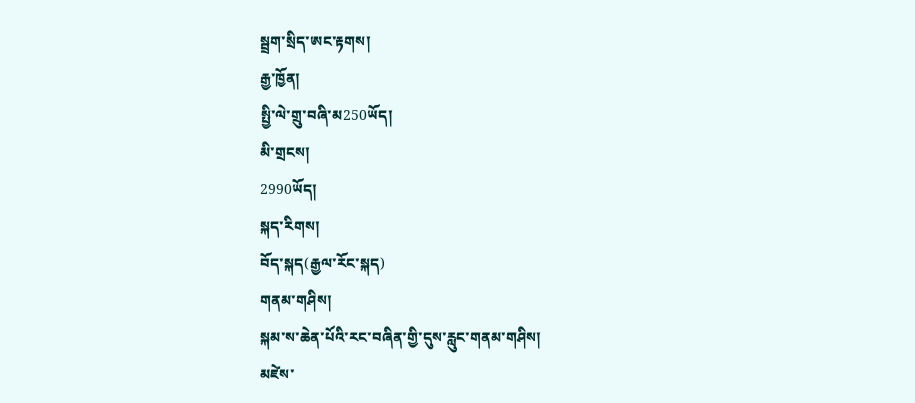སྦྲག་སྲིད་ཨང་རྟགས།
རྒྱ་ཁྱོན།
སྤྱི་ལེ་གྲུ་བཞི་མ250ཡོད།
མི་གྲངས།
2990ཡོད།
སྐད་རིགས།
བོད་སྐད(རྒྱལ་རོང་སྐད)
གནམ་གཤིས།
སྐམ་ས་ཆེན་པོའི་རང་བཞིན་གྱི་དུས་རླུང་གནམ་གཤིས།
མཛེས་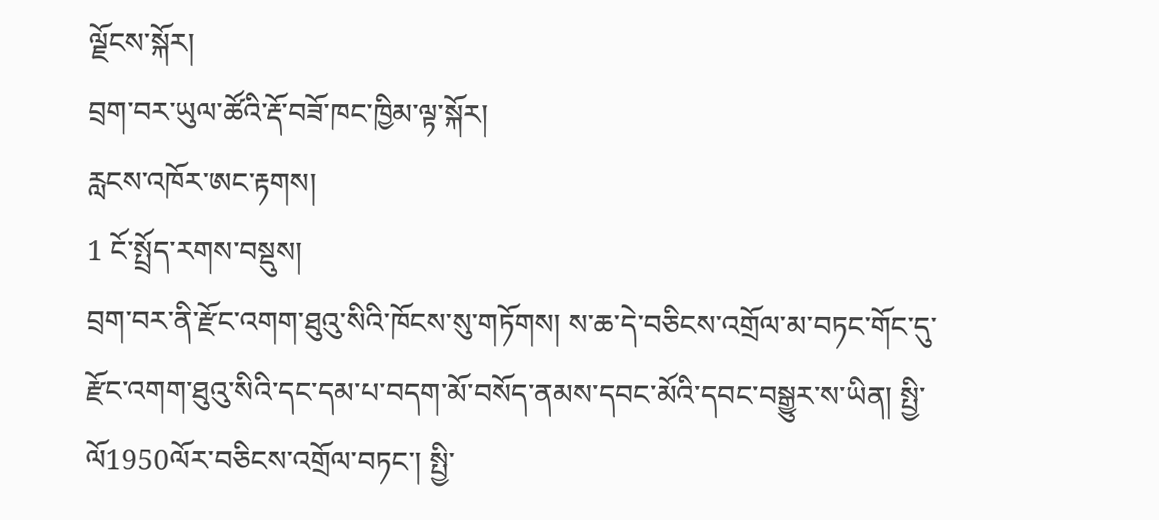ལྗོངས་སྐོར།
བྲག་བར་ཡུལ་ཚོའི་རྡོ་བཟོ་ཁང་ཁྱིམ་ལྟ་སྐོར།
རླངས་འཁོར་ཨང་རྟགས།
1 ངོ་སྤྲོད་རགས་བསྡུས།
བྲག་བར་ནི་རྫོང་འགག་ཐུའུ་སིའི་ཁོངས་སུ་གཏོགས། ས་ཆ་དེ་བཅིངས་འགྲོལ་མ་བཏང་གོང་དུ་རྫོང་འགག་ཐུའུ་སིའི་དང་དམ་པ་བདག་མོ་བསོད་ནམས་དབང་མོའི་དབང་བསྒྱུར་ས་ཡིན། སྤྱི་ལོ1950ལོར་བཅིངས་འགྲོལ་བཏང་། སྤྱི་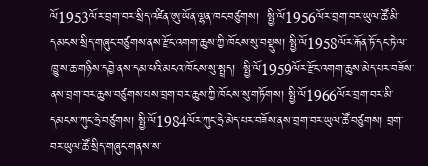ལོ1953ལོར་བྲག་བར་སྲིད་འཛིན་ཨུ་ཡོན་ལྷན་ཁང་བཙུགས།  སྤྱི་ལོ1956ལོར་བྲག་བར་ཡུལ་ཚོ་མི་དམངས་སྲིད་གཞུང་བཙུགས་ནས་རྫོང་འགག་ཆུས་ཀྱི་ཁོངས་སུ་བསྡུས། སྤྱི་ལོ1958ལོར་རྐོན་ཏོ་དང་ཏེ་ལ་ཁྱུ་ས་ཆ་གཉིས་དབྱེ་ནས་དམ་པའི་མངའ་ཁོངས་སུ་སྤྲད།  སྤྱི་ལོ1959ལོར་རྫོང་འགག་ཆུས་མེད་པར་བཟོས་ནས་བྲག་བར་ཆུས་བཙུགས་པས་བྲག་བར་ཆུས་ཀྱི་ཁོངས་སུ་གཏོགས། སྤྱི་ལོ1966ལོར་བྲག་བར་མི་དམངས་ཀུང་ཧྲེ་བཙུགས། སྤྱི་ལོ1984ལོར་ཀུང་ཧྲེ་མེད་པར་བཟོས་ནས་བྲག་བར་ཡུལ་ཚོ་བཙུགས། བྲག་བར་ཡུལ་ཚོ་སྲིད་གཞུང་གནས་ས་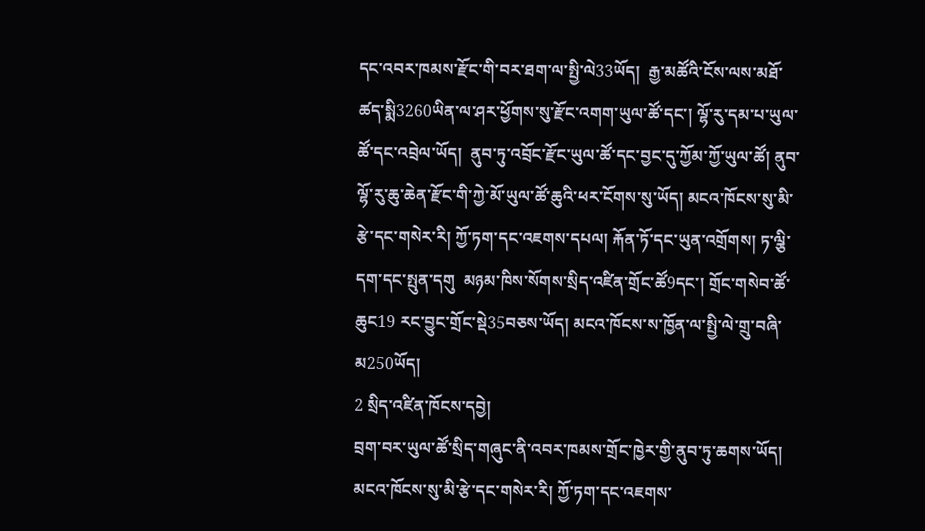དང་འབར་ཁམས་རྫོང་གི་བར་ཐག་ལ་སྤྱི་ལེ33ཡོད།  རྒྱ་མཚོའི་ངོས་ལས་མཐོ་ཚད་སྨི3260ཡིན་ལ་ཤར་ཕྱོགས་སུ་རྫོང་འགག་ཡུལ་ཚོ་དང་། ལྷོ་རུ་དམ་པ་ཡུལ་ཚོ་དང་འབྲེལ་ཡོད།  ནུབ་ཏུ་འབྲོང་རྫོང་ཡུལ་ཚོ་དང་བྱང་དུ་ཀྱོམ་ཀྱོ་ཡུལ་ཚོ། ནུབ་ལྷོ་རུ་ཆུ་ཆེན་རྫོང་གི་ཀྱེ་མོ་ཡུལ་ཚོ་ཆུའི་ཕར་ངོགས་སུ་ཡོད། མངའ་ཁོངས་སུ་མི་རྩེ་དང་གསེར་རི། ཀྱོ་ཏག་དང་འཇགས་དཔལ། རྐོན་ཏོ་དང་ཡུན་འགྲོགས། ཏ་ལྕི་དག་དང་སྤུན་དགུ  མཉམ་ཁིས་སོགས་སྲིད་འཛིན་གྲོང་ཚོ9དང་། གྲོང་གསེབ་ཚོ་ཆུང19 རང་བྱུང་གྲོང་སྡེ35བཅས་ཡོད། མངའ་ཁོངས་ས་ཁྱོན་ལ་སྤྱི་ལེ་གྲུ་བཞི་མ250ཡོད།
2 སྲིད་འཛིན་ཁོངས་དབྱེ།
བྲག་བར་ཡུལ་ཚོ་སྲིད་གཞུང་ནི་འབར་ཁམས་གྲོང་ཁྱེར་གྱི་ནུབ་ཏུ་ཆགས་ཡོད།  མངའ་ཁོངས་སུ་མི་རྩེ་དང་གསེར་རི། ཀྱོ་ཏག་དང་འཇགས་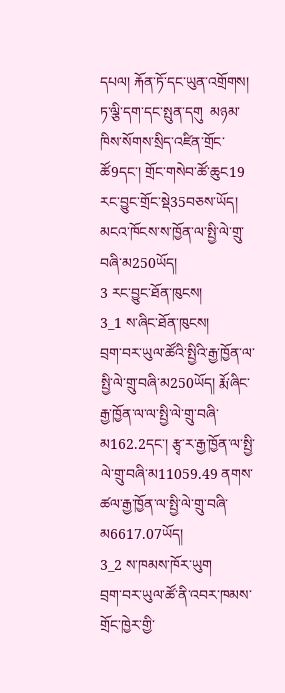དཔལ། རྐོན་ཏོ་དང་ཡུན་འགྲོགས། ཏ་ལྕི་དག་དང་སྤུན་དགུ  མཉམ་ཁིས་སོགས་སྲིད་འཛིན་གྲོང་ཚོ9དང་། གྲོང་གསེབ་ཚོ་ཆུང19 རང་བྱུང་གྲོང་སྡེ35བཅས་ཡོད། མངའ་ཁོངས་ས་ཁྱོན་ལ་སྤྱི་ལེ་གྲུ་བཞི་མ250ཡོད།
3 རང་བྱུང་ཐོན་ཁུངས།
3_1 ས་ཞིང་ཐོན་ཁུངས།
བྲག་བར་ཡུལ་ཚོའི་སྤྱིའི་རྒྱ་ཁྱོན་ལ་སྤྱི་ལེ་གྲུ་བཞི་མ250ཡོད། རྨོ་ཞིང་རྒྱ་ཁྱོན་ལ་ལ་སྤྱི་ལེ་གྲུ་བཞི་མ162.2དང་། རྩྭ་ར་རྒྱ་ཁྱོན་ལ་སྤྱི་ལེ་གྲུ་བཞི་མ11059.49 ནགས་ཚལ་རྒྱ་ཁྱོན་ལ་སྤྱི་ལེ་གྲུ་བཞི་མ6617.07ཡོད།
3_2 ས་ཁམས་ཁོར་ཡུག
བྲག་བར་ཡུལ་ཚོ་ནི་འབར་ཁམས་གྲོང་ཁྱེར་གྱི་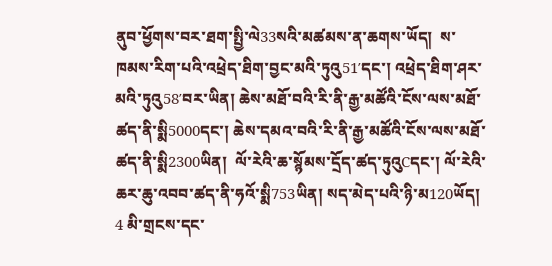ནུབ་ཕྱོགས་བར་ཐག་སྤྱི་ལེ33སའི་མཚམས་ན་ཆགས་ཡོད།  ས་ཁམས་རིག་པའི་འཕྲེད་ཐིག་བྱང་མའི་ཏུའུ51′དང་། འཕྲེད་ཐིག་ཤར་མའི་ཏུའུ58′བར་ཡིན། ཆེས་མཐོ་བའི་རི་ནི་རྒྱ་མཚོའི་ངོས་ལས་མཐོ་ཚད་ནི་སྨི5000དང་། ཆེས་དམའ་བའི་རི་ནི་རྒྱ་མཚོའི་ངོས་ལས་མཐོ་ཚད་ནི་སྨི2300ཡིན།  ལོ་རེའི་ཆ་སྙོམས་དྲོད་ཚད་ཏུའུCདང་། ལོ་རེའི་ཆར་ཆུ་འབབ་ཚད་ནི་ཧའོ་སྨི753ཡིན། སད་མེད་པའི་ཉི་མ120ཡོད།
4 མི་གྲངས་དང་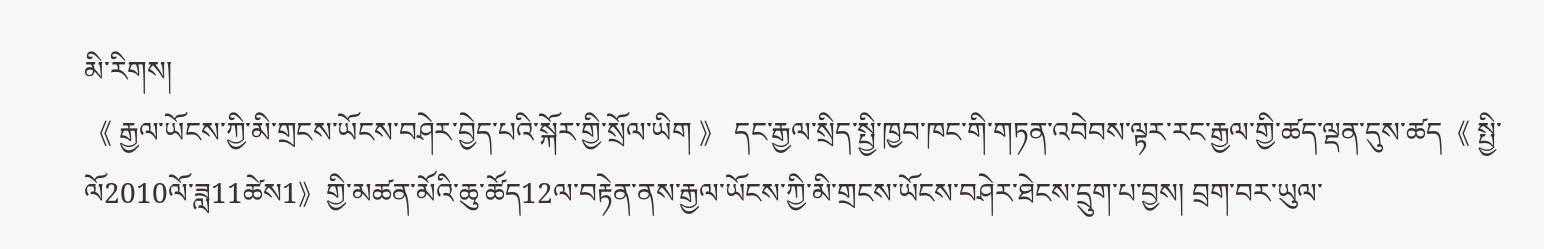མི་རིགས།
《 རྒྱལ་ཡོངས་ཀྱི་མི་གྲངས་ཡོངས་བཤེར་བྱེད་པའི་སྐོར་གྱི་སྲོལ་ཡིག 》 དང་རྒྱལ་སྲིད་སྤྱི་ཁྱབ་ཁང་གི་གཏན་འབེབས་ལྟར་རང་རྒྱལ་གྱི་ཚད་ལྡན་དུས་ཚད《 སྤྱི་ལོ2010ལོ་ཟླ11ཚེས1》གྱི་མཚན་མོའི་ཆུ་ཚོད12ལ་བརྟེན་ནས་རྒྱལ་ཡོངས་ཀྱི་མི་གྲངས་ཡོངས་བཤེར་ཐེངས་དྲུག་པ་བྱས། བྲག་བར་ཡུལ་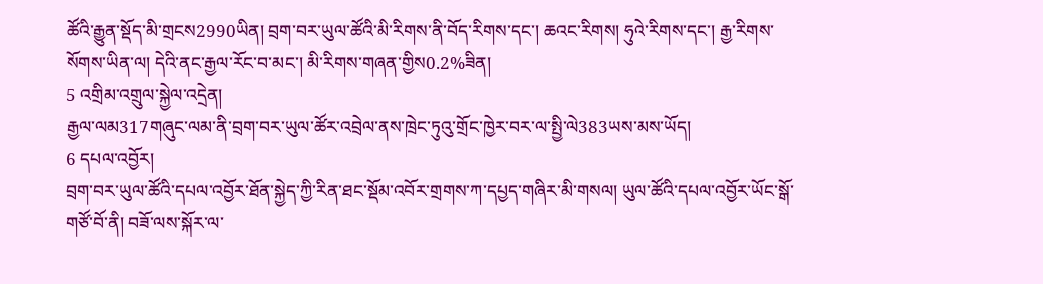ཚོའི་རྒྱུན་སྡོད་མི་གྲངས2990ཡིན། བྲག་བར་ཡུལ་ཚོའི་མི་རིགས་ནི་བོད་རིགས་དང་། ཆའང་རིགས། ཧུའེ་རིགས་དང་། རྒྱ་རིགས་སོགས་ཡིན་ལ། དེའི་ནང་རྒྱལ་རོང་བ་མང་། མི་རིགས་གཞན་གྱིས0.2%ཟིན།
5 འགྲིམ་འགྲུལ་སྐྱེལ་འདྲེན།
རྒྱལ་ལམ317གཞུང་ལམ་ནི་བྲག་བར་ཡུལ་ཚོར་འབྲེལ་ནས་ཁྲེང་ཏུའུ་གྲོང་ཁྱེར་བར་ལ་སྤྱི་ལེ383ཡས་མས་ཡོད།
6 དཔལ་འབྱོར།
བྲག་བར་ཡུལ་ཚོའི་དཔལ་འབྱོར་ཐོན་སྐྱེད་ཀྱི་རིན་ཐང་སྡོམ་འབོར་གྲགས་ཀ་དཔྱད་གཞིར་མི་གསལ། ཡུལ་ཚོའི་དཔལ་འབྱོར་ཡོང་སྒོ་གཙོ་བོ་ནི། བཟོ་ལས་སྐོར་ལ་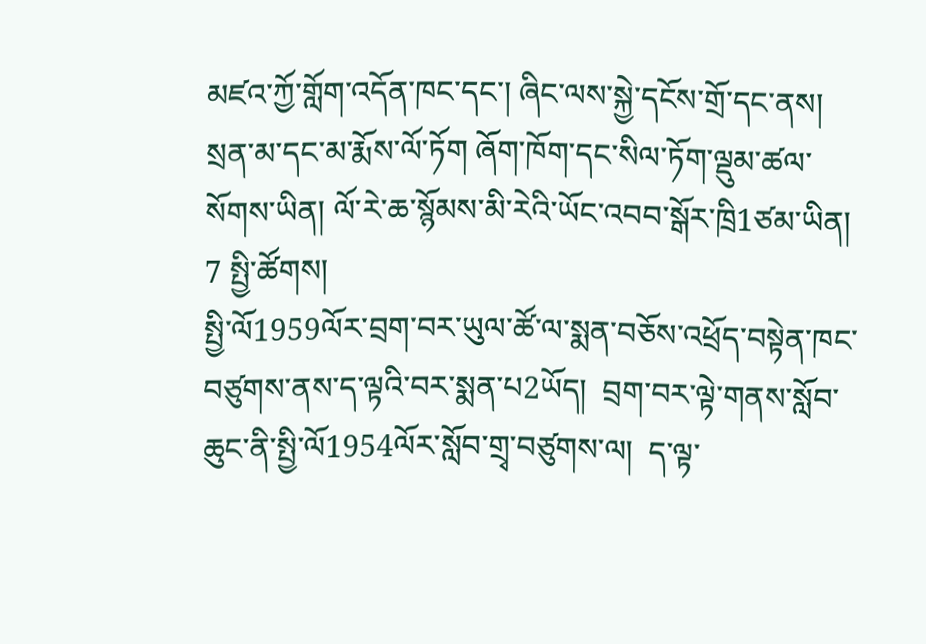མཛའ་ཀྱོ་གློག་འདོན་ཁང་དང་། ཞིང་ལས་སྐྱེ་དངོས་གྲོ་དང་ནས། སྲན་མ་དང་མ་རྨོས་ལོ་ཏོག ཞོག་ཁོག་དང་སིལ་ཏོག་ལྡུམ་ཚལ་སོགས་ཡིན། ལོ་རེ་ཆ་སྙོམས་མི་རེའི་ཡོང་འབབ་སྒོར་ཁྲི1ཙམ་ཡིན།
7 སྤྱི་ཚོགས།
སྤྱི་ལོ1959ལོར་བྲག་བར་ཡུལ་ཚོ་ལ་སྨན་བཅོས་འཕྲོད་བསྟེན་ཁང་བཙུགས་ནས་ད་ལྟའི་བར་སྨན་པ2ཡོད།  བྲག་བར་ལྟེ་གནས་སློབ་ཆུང་ནི་སྤྱི་ལོ1954ལོར་སློབ་གྲྭ་བཙུགས་ལ།  ད་ལྟ་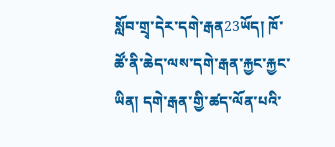སློབ་གྲྭ་དེར་དགེ་རྒན23ཡོད། ཁོ་ཚོ་ནི་ཆེད་ལས་དགེ་རྒན་རྐྱང་རྐྱང་ཡིན། དགེ་རྒན་གྱི་ཚད་ལོན་པའི་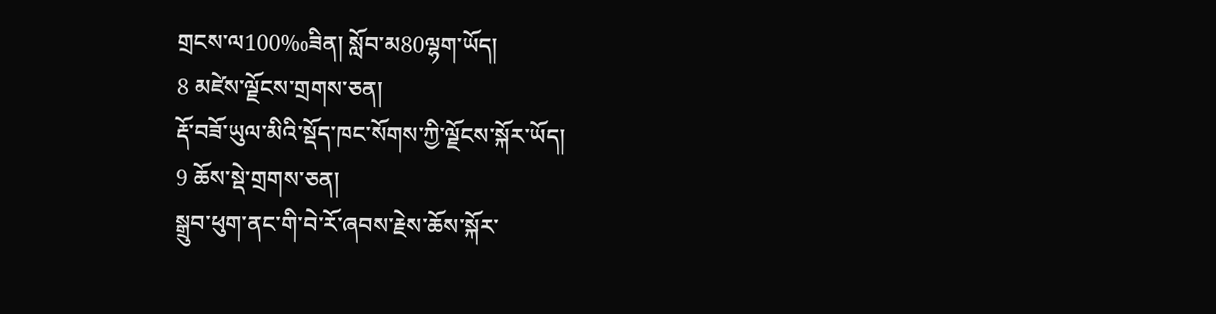གྲངས་ལ100‰ཟིན། སློབ་མ80ལྷག་ཡོད།
8 མཛེས་ལྗོངས་གྲགས་ཅན།
རྡོ་བཟོ་ཡུལ་མིའི་སྡོད་ཁང་སོགས་ཀྱི་ལྗོངས་སྐོར་ཡོད།
9 ཆོས་སྡེ་གྲགས་ཅན།
སྒྲུབ་ཕུག་ནང་གི་བེ་རོ་ཞབས་རྗེས་ཆོས་སྐོར་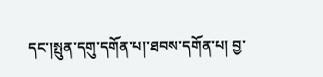དང་།སྤུན་དགུ་དགོན་པ།་ཐབས་དགོན་པ། བྱ་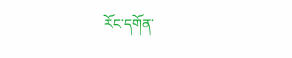རོང་དགོན་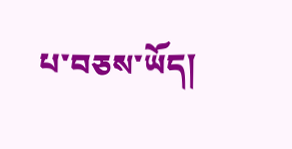པ་བཅས་ཡོད།